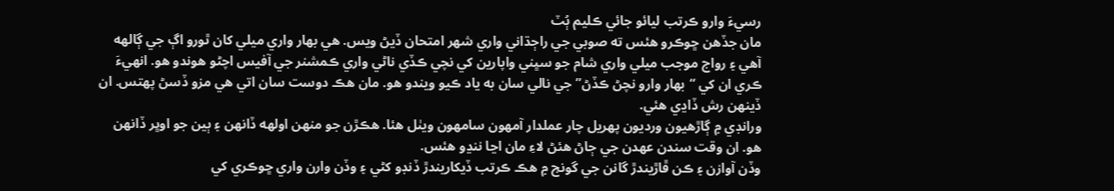رسيءَ وارو ڪرتب ليائو جائي ڪليم ٻُٽ
مان جڏھن ڇوڪرو هئس ته صوبي جي راڄڌاني واري شھر امتحان ڏيڻ ويس. هي بهار واري ميلي کان ٿورو اڳ جي ڳالهه آھي ۽ رواج موجب ميلي واري شام جو سڀني واپارين کي نچي ڪڏي ناڻي واري ڪمشنر جي آفيس اچڻو هوندو هو. انهيءَ ڪري ان کي “بهار وارو نچڻ ڪڏڻ” جي نالي سان به ياد ڪيو ويندو هو. مان هڪ دوست سان اتي هي مزو ڏسڻ پهتس. ان ڏينهن رش ڏاڍي هئي.
ورانڊي ۾ ڳاڙھيون ورديون پهريل چار عملدار آمهون سامهون ويٺل هئا. هڪڙن جو منهن اولهه ڏانهن ۽ ٻين جو اوڀر ڏانهن هو. ان وقت سندن عهدن جي ڄاڻ ھئڻ لاءِ مان اڃا ننڍو هئس.
وڏن آوازن ۽ ڪن ڦاڙيندڙ گانن جي گونج ۾ هڪ ڪرتب ڏيکاريندڙ ڏنڊو کڻي ۽ وڏن وارن واري ڇوڪري کي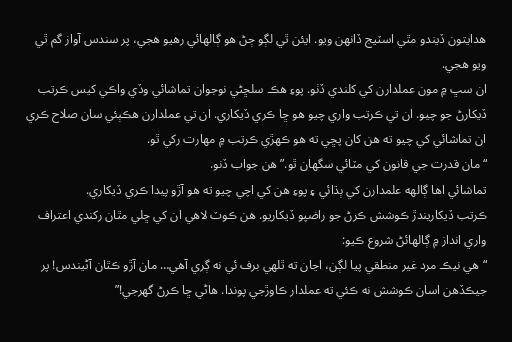هدايتون ڏيندو مٿي اسٽيج ڏانهن ويو. ايئن ٿي لڳو ڄڻ هو ڳالهائي رهيو هجي، پر سندس آواز گم ٿي ويو هجي.
ان سڀ ۾ مون عملدارن کي کلندي ڏٺو. پوءِ هڪ سلڇڻي نوجوان تماشائي وڏي واڪي کيس ڪرتب ڏيکارڻ جو چيو. ان تي ڪرتب واري چيو هو ڇا ڪري ڏيکاري. ان تي عملدارن هڪٻئي سان صلاح ڪري ان تماشائي کي چيو ته هن کان پڇي ته هو ڪهڙي ڪرتب ۾ مهارت رکي ٿو.
“مان قدرت جي قانون کي مٽائي سگهان ٿو.” هن جواب ڏنو.
تماشائي اها ڳالهه علمدارن کي ٻڌائي ۽ پوءِ هن کي اچي چيو ته هو آڙو پيدا ڪري ڏيکاري.
ڪرتب ڏيکاريندڙ ڪوشش ڪرڻ جو راضپو ڏيکاريو. هن ڪوٽ لاهي ان کي ڇلي مٿان رکندي اعتراف واري انداز ۾ ڳالهائڻ شروع ڪيو:
“هي نيڪ مرد غير منطقي پيا لڳن، اڃان ته ٿلهي برف ئي نه ڳري آھي… مان آڙو ڪٿان آڻيندس! پر جيڪڏهن اسان ڪوشش نه ڪئي ته عملدار ڪاوڙجي پوندا. هاڻي ڇا ڪرڻ گهرجي!”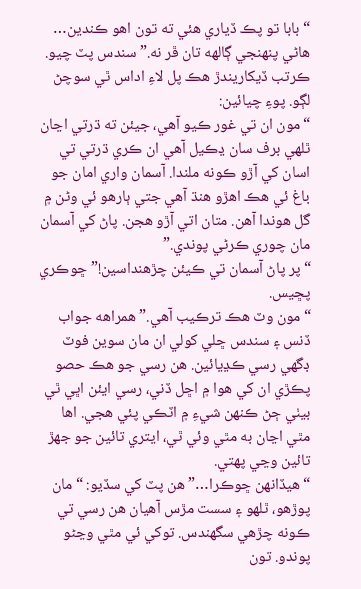“بابا تو پڪ ڏياري هئي ته تون اهو ڪندين… هاڻي پنهنجي ڳالهه تان ڦر نه.” سندس پٽ چيو.
ڪرتب ڏيکاريندڙ هڪ پل لاءِ اداس ٿي سوچڻ لڳو. پوءِ چيائين:
“مون ان تي غور ڪيو آھي، جيئن ته ڌرتي اڃان ٿلهي برف سان ڍڪيل آھي ان ڪري ڌرتي تي اسان کي آڙو ڪونه ملندا. آسمان واري امان جو باغ ئي هڪ اهڙو هنڌ آھي جتي ٻارهو ئي وڻن ۾ گل هوندا آھن. متان اتي آڙو ھجن. پاڻ کي آسمان مان چوري ڪرڻي پوندي.”
“پر پاڻ آسمان تي ڪيئن چڙھنداسين!” ڇوڪري پڇيس.
“مون وٽ ھڪ ترڪيب آھي.” همراهه جواب ڏنس ۽ سندس ڇلي کولي ان مان سوين فوٽ ڊگهي رسي ڪڍيائين. هن رسي جو هڪ حصو پڪڙي ان کي هوا ۾ اڇل ڏني، رسي ايئن اڀي ٿي بيٺي ڄڻ ڪنهن شيءِ ۾ اٽڪي پئي هجي. اها مٿي اڃان به مٿي وئي ٿي، ايتري تائين جو جهڙ تائين وڃي پهتي.
“هيڏانهن ڇوڪرا…” هن پٽ کي سڏيو: “مان پوڙھو، ٿلهو ۽ سست مڙس آھيان هن رسي تي ڪونه چڙھي سگهندس. توکي ئي مٿي وڃڻو پوندو. تون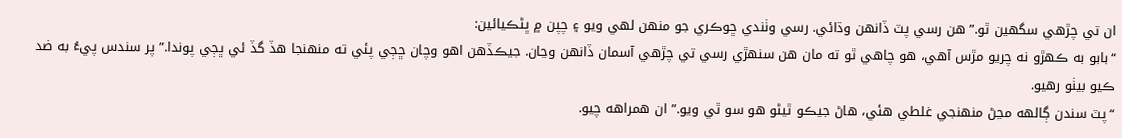ان تي چڙھي سگهين ٿو.” هن رسي پٽ ڏانهن وڌائي. رسي وٺندي ڇوڪري جو منهن لهي ويو ۽ چپن ۾ ڀڻڪيائين:
“بابو به ڪهڙو نه چريو مڙس آھي، هو چاهي ٿو ته مان هن سنهڙي رسي تي چڙھي آسمان ڏانهن وڃان. جيڪڏهن اهو وچان ڇڄي پئي ته منهنجا هڏ گڏ ئي ڀڄي پوندا.” پر سندس پيءُ به ضد ڪيو بيٺو رهيو.
“پٽ سندن ڳالهه مڃڻ منهنجي غلطي هئي، هاڻ جيڪو ٿيڻو هو سو ٿي ويو.” ان همراهه چيو.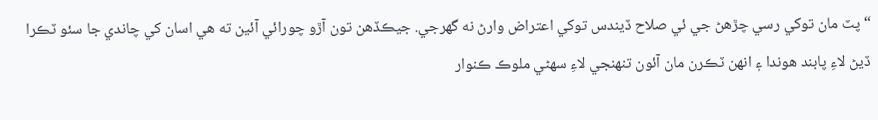“پٽ مان توکي رسي چڙھڻ جي ئي صلاح ڏيندس توکي اعتراض وارڻ نه گهرجي. جيڪڏهن تون آڙو چورائي آئين ته هي اسان کي چاندي جا سئو ٽڪرا ڏيڻ لاءِ پابند هوندا ۽ انهن ٽڪرن مان آئون تنهنجي لاءِ سهڻي ملوڪ ڪنوار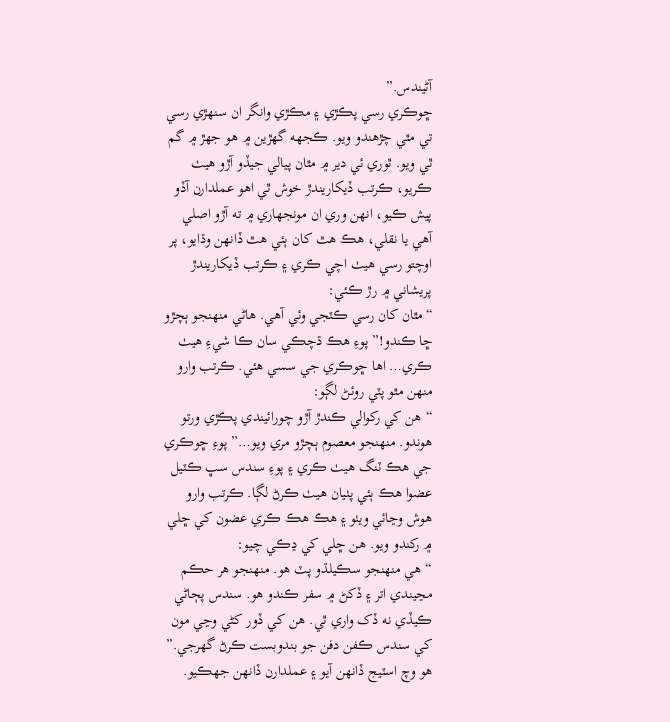آڻيندس.”
ڇوڪري رسي پڪڙي ۽ مڪڙي وانگر ان سنهڙي رسي تي مٿي چڙھندو ويو. ڪجهه گهڙين ۾ هو جهڙ ۾ گم ٿي ويو. ٿوري ئي دير ۾ مٿان پيالي جيڏو آڙو ھيٺ ڪريو، ڪرتب ڏيکاريندڙ خوش ٿي اهو عملدارن آڏو پيش ڪيو، انهن وري ان مونجهاري ۾ ته آڙو اصلي آھي يا نقلي، هڪ هٿ کان ٻئي هٿ ڏانهن وڌايو، پر اوچتو رسي هيٺ اچي ڪري ۽ ڪرتب ڏيکاريندڙ پريشاني ۾ رڙ ڪئي:
“مٿان کان رسي ڪٽجي وئي آھي. هاڻي منهنجو ٻچڙو ڇا ڪندو!” پوءِ هڪ ڌچڪي سان ڪا شيءِ ھيٺ ڪري… اها ڇوڪري جي سسي هئي. ڪرتب وارو منهن مٿو پٽي روئڻ لڳو:
“هن کي رکوالي ڪندڙ آڙو چورائيندي پڪڙي ورتو هوندو. منهنجو معصوم ٻچڙو مري ويو…” پوءِ ڇوڪري جي هڪ ٽنگ هيٺ ڪري ۽ پوءِ سندس سڀ ڪٽيل عضوا هڪ ٻئي پٺيان هيٺ ڪرڻ لڳا. ڪرتب وارو هوش وڃائي ويٺو ۽ هڪ هڪ ڪري عضون کي ڇلي ۾ رکندو ويو. هن ڇلي کي ڍڪي چيو:
“هي منهنجو سڪيلڌو پٽ ھو. منهنجو هر حڪم مڃيندي اتر ۽ ڏکڻ ۾ سفر ڪندو هو. سندس پڄاڻي ڪيڏي نه ڏک واري ٿي. هن کي ڏور کڻي وڃي مون کي سندس ڪفن دفن جو بندوبست ڪرڻ گهرجي.” هو وچ اسٽيج ڏانهن آيو ۽ عملدارن ڏانهن جهڪيو.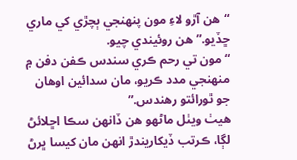“هن آڙو لاءِ مون پنهنجي ٻچڙي کي ماري ڇڏيو.” هن روئيندي چيو.
“مون تي رحم ڪري سندس ڪفن دفن ۾ منهنجي مدد ڪريو، مان سدائين اوهان جو ٿورائتو رهندس.”
هيٺ ويٺل ماڻهو هن ڏانهن سڪا اڇلائڻ لڳا، ڪرتب ڏيکاريندڙ انهن مان کيسا ڀرڻ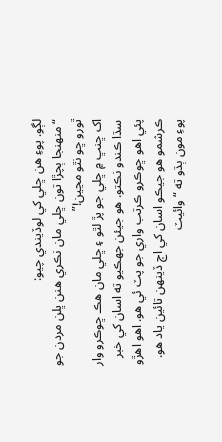لڳو. پوءِ هن ڇلي کي لوڏيندي چيو:
“منهنجا ٻچڙا تون ڇلي مان نڪري هنن ڀلن مردن جو ٿورو ڇو نٿو مڃين!”
اک ڇنڀ ۾ ڇلي جو پڙ لٿو ۽ ڇلي مان هڪ ڇوڪرو وار سڌا ڪندو نڪتو. هو جيئن جهڪيو ته اسان کي خبر پئي اهو ڇوڪرو ڪرتب واري جو پٽ ئي هو. اهو اهڙو ڪرشمو هو جيڪو اسان کي اڄ ڏينهن تائين ياد هو.
پوءِ مون ٻڌو ته “وائيٽ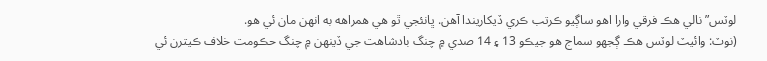لوٽس” نالي هڪ فرقي وارا اهو ساڳيو ڪرتب ڪري ڏيکاريندا آھن. ڀانئجي ٿو هي همراهه به انهن مان ئي هو.
(نوٽ: وائيٽ لوٽس هڪ ڳجهو سماج هو جيڪو 13 ۽ 14 صدي ۾ چنگ بادشاهت جي ڏينهن ۾ چنگ حڪومت خلاف ڪيترن ئي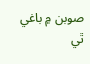صوبن ۾ باغي ٿي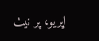اڀريو، پر نيٺ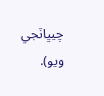چيڀاٽجي ويو).